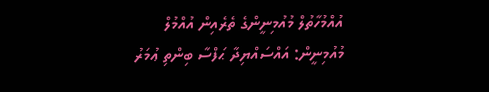އުއްމުހާތުލް މުއުމިނީންގެ ތެރެއިން އުއްމުލް މުއުމިނީން: އައްސައްޔިދާ ޙަފްސާ ބިންތި ޢުމަރު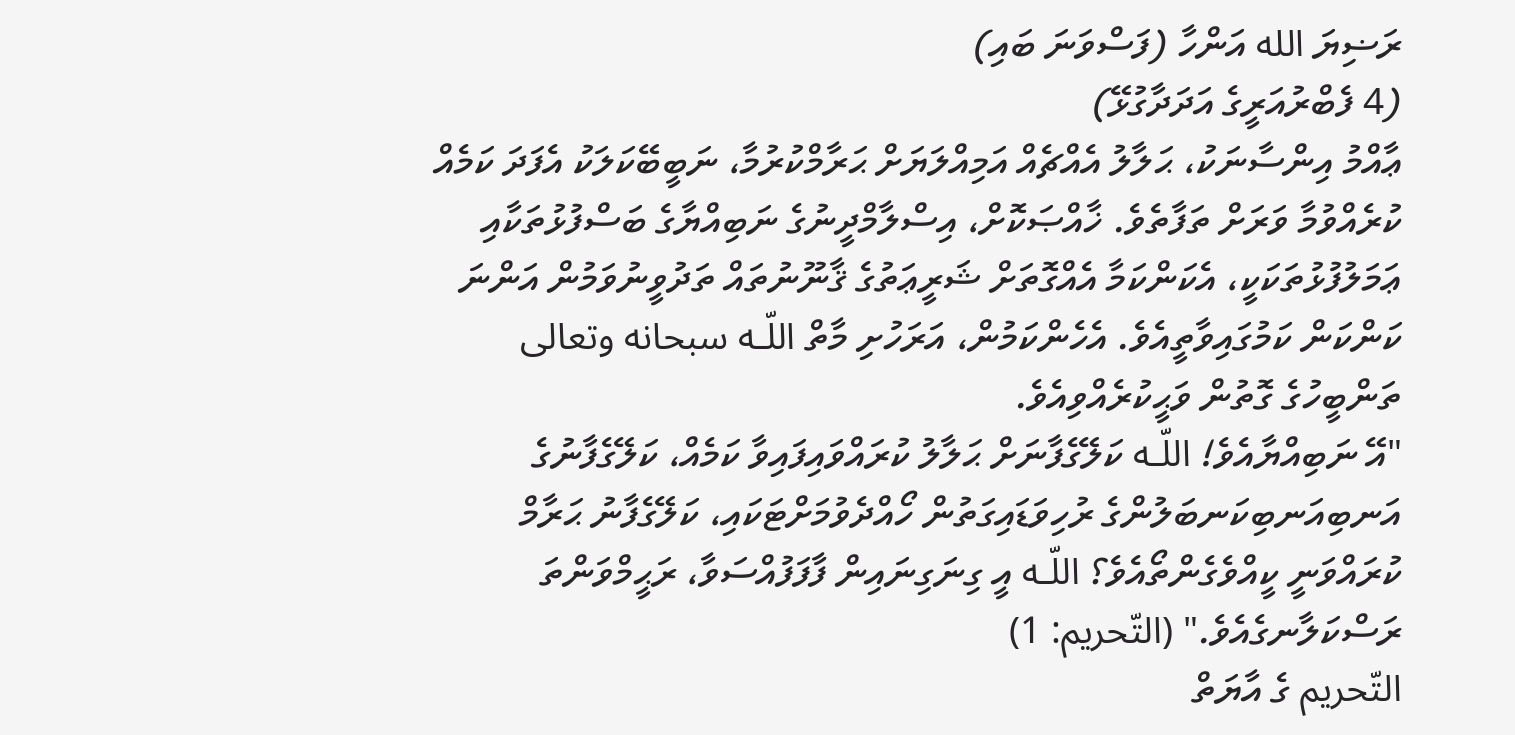ރަޟިޔަ الله އަންހާ (ފަސްވަނަ ބައި)
(4 ފެބްރުއަރީގެ އަދަދާގުޅޭ)
ޢާއްމު އިންސާނަކު، ޙަލާލު އެއްޗެއް އަމިއްލަޔަށް ޙަރާމްކުރުމާ، ނަބީބޭކަލަކު އެފަދަ ކަމެއް ކުރެއްވުމާ ވަރަށް ތަފާތެވެ. ޚާއްޞަކޮށް، އިސްލާމްދީނުގެ ނަބިއްޔާގެ ބަސްފުޅުތަކާއި ޢަމަލުފުޅުތަކަކީ، އެކަންކަމާ އެއްގޮތަށް ޝަރީޢަތުގެ ޤާނޫނުތައް ތަދުވީނުވަމުން އަންނަ ކަންކަން ކަމުގައިވާތީއެވެ. އެހެންކަމުން، އަރަހުށި މާތް اللّـه سبحانه وتعالى ތަންބީހުގެ ގޮތުން ވަޙީކުރެއްވިއެވެ.
"އޭ ނަބިއްޔާއެވެ! اللّـه ކަލޭގެފާނަށް ޙަލާލު ކުރައްވައިފައިވާ ކަމެއް، ކަލޭގެފާނުގެ އަނބިއަނބިކަނބަލުންގެ ރުހިވަޑައިގަތުން ހޯއްދެވުމަށްޓަކައި، ކަލޭގެފާނު ޙަރާމް ކުރައްވަނީ ކީއްވެގެންތޯއެވެ؟ اللّـه އީ ގިނަގިނައިން ފާފަފުއްސަވާ، ރަޙީމްވަންތަ ރަސްކަލާނގެއެވެ." (التّحريم: 1)
التّحريم ގެ އާޔަތް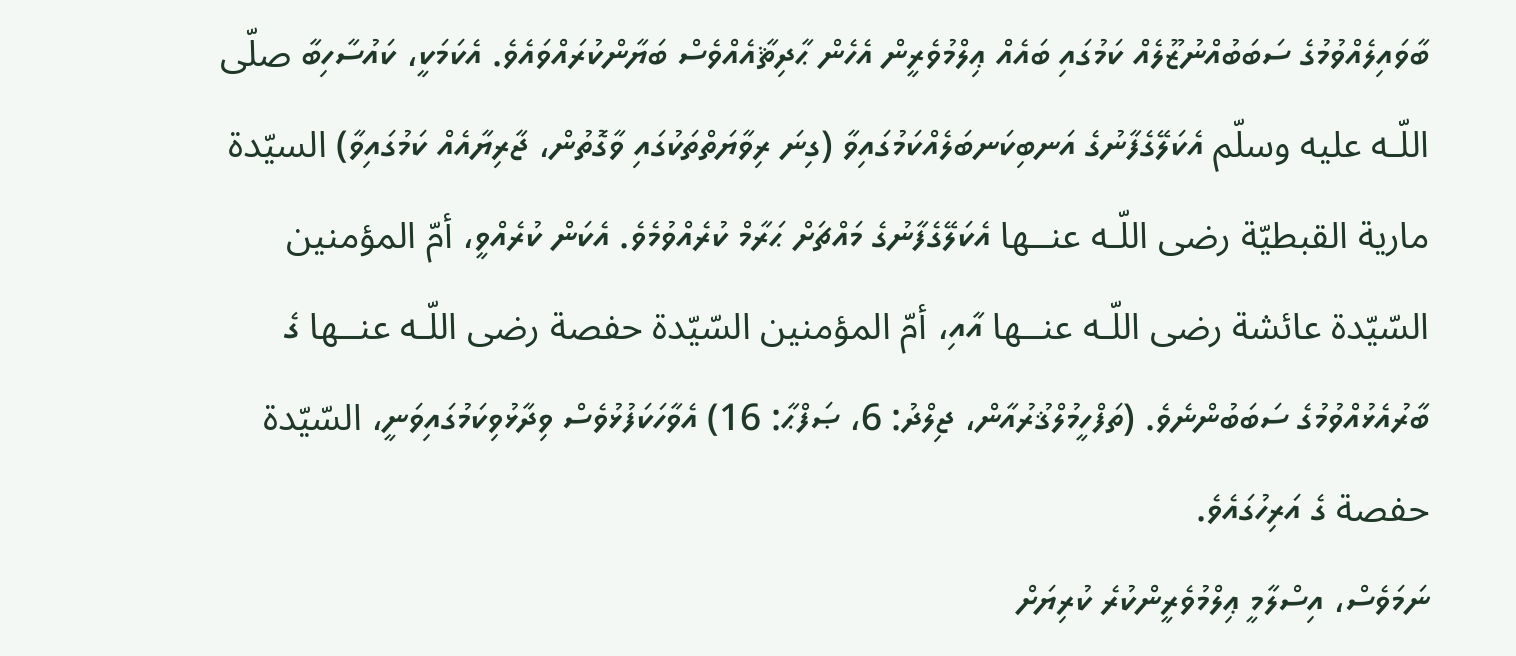ބާވައިލެއްވުމުގެ ސަބަބުއްނުޒޫލެއް ކަމުގައި ބައެއް ޢިލްމުވެރީން އެހެން ޙާދިޘާއެއްވެސް ބަޔާންކުރައްވައެވެ. އެކަމަކީ، ކައުސާހިބާ صلّى اللّـه عليه وسلّم އެކަލޭގެފާނުގެ އަނބިކަނބަލެއްކަމުގައިވާ (ގިނަ ރިވާޔަތްތަކުގައި ވާގޮތުން، ޖާރިޔާއެއް ކަމުގައިވާ) السيّدة مارية القبطيّة رضى اللّـه عنــها އެކަލޭގެފާނުގެ މައްޗަށް ޙަރާމް ކުރެއްވުމެވެ. އެކަން ކުރެއްވީ، أمّ المؤمنين السّيّدة عائشة رضى اللّـه عنــها އާއި، أمّ المؤمنين السّيّدة حفصة رضى اللّـه عنــها ގެ ބާރުއެޅުއްވުމުގެ ސަބަބުންނެވެ. (ތަފްހީމުލްޤުރުއާން، ޖިލްދު: 6، ޞަފްޙާ: 16) އެވާހަކަފުޅުވެސް ވިދާޅުވިކަމުގައިވަނީ، السّيّدة حفصة ގެ އަރިހުގައެވެ.
ނަމަވެސް، އިސްލާމީ ޢިލްމުވެރީންކުރެ ކުރިޔަށް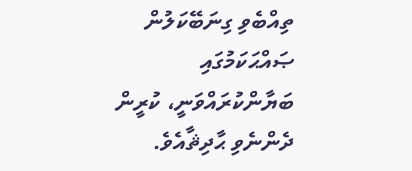ތިއްބެވި ގިނަބޭކަލުން ޞައްޙަކަމުގައި ބަޔާންކުރައްވަނީ، ކުރީން ދެންނެވި ޙާދިޘާއެވެ.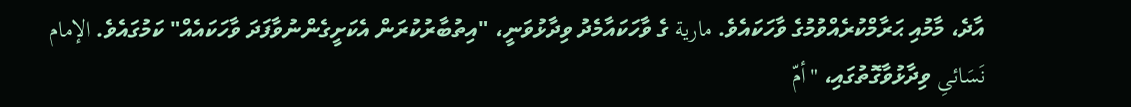އާދެ، މާމުއި ޙަރާމްކުރެއްވުމުގެ ވާހަކައެވެ. مارية ގެ ވާހަކައާމެދު ވިދާޅުވަނީ، "އިތުބާރުކުރަން އެކަށީގެންނުވާފަދަ ވާހަކައެއް" ކަމުގައެވެ. الإمام نَسَائىِ ވިދާޅުވާގޮތުގައި، "أمّ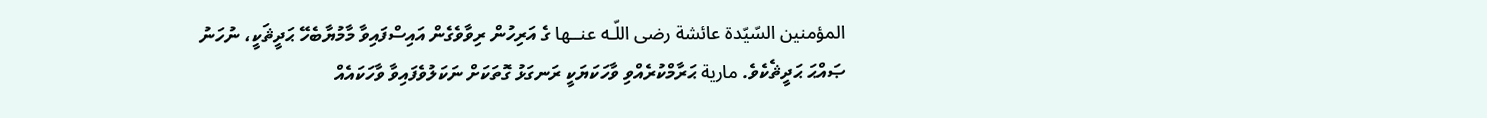المؤمنين السّيّدة عائشة رضى اللّـه عنــها ގެ އަރިހުން ރިވާވެގެން އައިސްފައިވާ މާމުޔާބެހޭ ޙަދީޘަކީ، ނުހަނު ޞައްޙަ ޙަދީޘެކެވެ. مارية ޙަރާމްކުރެއްވި ވާހަކަޔަކީ ރަނގަޅު ގޮތަކަށް ނަކަލުވެފައިވާ ވާހަކައެއް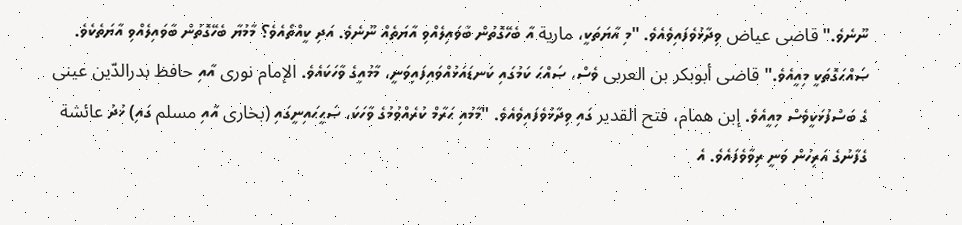ނޫނެވެ." قاضى عياض ވިދާޅުވެފައިވެއެވެ. "މި އާޔަތަކީ، مارية އާ ބެހޭގޮތުން ބާވައިލެއްވި އާޔަތެއް ނޫނެވެ. އަދި ކީއްތޯއެވެ؟ މާމުޔާ ބެހޭގޮތުން ބާވައިލެއްވި އާޔަތެކެވެ. ޞައްޙަގޮތަކީ މިއީއެވެ." قاضى أبوبكر بن العربى ވެސް، ޞައްޙަ ކަމުގައި ކަނޑައަޅުއްވައިފައިވަނީ، މާމުއީގެ ވާހަކައެވެ. الإمام نورى އާއި حافظ بدرالدّين عينى ގެ ބަސްފުޅަކީވެސް މިއީއެވެ. إبن همام، فتح القدير ގައި ވިދާޅުވެފައިވެއެވެ. "މާމުއި ޙަރާމް ކުރެއްވުމުގެ ވާހަކަ، ޞަޙީޙައިނީގައި (بخارى އާއި مسلم ގައި) ޚުދު عائشة ގެފާނުގެ އަރިހުން ވަނީ ރިވާވެފައެވެ. އެ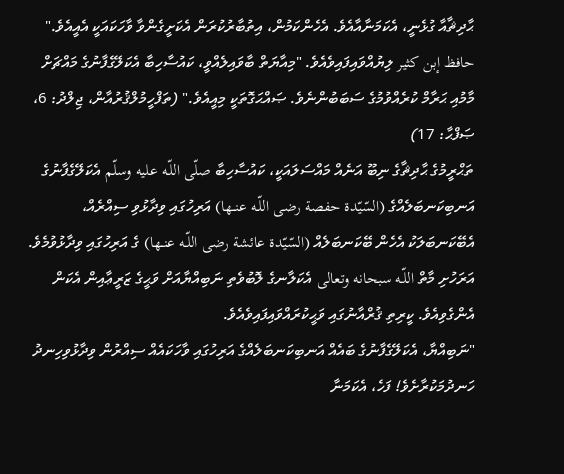ޙާދިޘާއާ ގުޅެނީ، އެކަމަނާއާއެވެ. އެހެންކަމުން، އިތުބާރުކުރަން އެކަށީގެންވާ ވާހަކައަކީ އެއީއެވެ." حافظ إبن كثير ލިޔުއްވައިފައިވެއެވެ. "މިއާޔަތް ބާވައިލެއްވީ، ކައުސާހިބާ އެކަލޭގެފާނުގެ މައްޗަށް މާމުއި ޙަރާމް ކުރެއްވުމުގެ ސަބަބުންނެވެ. ޞައްޙަގޮތަކީ މިއީއެވެ." (ތަފްހީމުލްޤުރުއާން، ޖިލްދު: 6، ޞަފްޙާ: 17)
ތަޙްރީމުގެ ޙާދިޘާގެ ނިބޫ އަނެއް މައްސަލައަކީ، ކައުސާހިބާ صلّى اللّـه عليه وسلّم އެކަލޭގެފާނުގެ އަނބިކަނބަލެއްގެ (السّيّدة حفصة رضى اللّـه عنــها) އަރިހުގައި ވިދާޅުވި ސިއްރެއް، އެބޭކަނބަލަކު އެހެން ބޭކަނބަލެއް (السّيّدة عائشة رضى اللّـه عنــها) ގެ އަރިހުގައި ވިދާޅުވުމެވެ. އަރަހުށި މާތް اللّـه سبحانه وتعالى އެކަލާނގެ ލޮބުވެތި ނަބިއްޔާއަށް ވަޙީގެ ޒަރީޢާއިން އެކަން އެންގެވިއެވެ. ކީރިތި ޤުރްއާނުގައި ވަޙީކުރައްވައިފައިވެއެވެ.
"ނަބިއްޔާ، އެކަލޭގެފާނުގެ ބައެއް އަނބިކަނބަލެއްގެ އަރިހުގައި ވާހަކައެއް ސިއްރުން ވިދާޅުވިހިނދު ހަނދުމަކުރާށެވެ! ފަހެ، އެކަމަނާ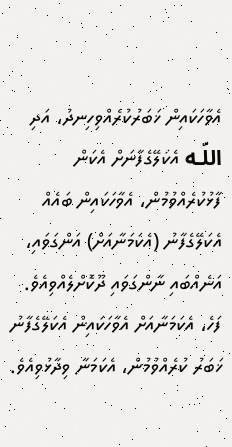އެވާހަކައިން ޚަބަރުކުރެއްވިހިނދު، އަދި اللّـه އެކަލޭގެފާނަށް އެކަން ފާޅުކުރެއްވުމުން، އެވާހަކައިން ބައެއް އެކަލޭގެފާނު (އެކަމަނާއަށް) އަންގަވައި، އަނެއްބައި ނާންގަވައި ދޫކޮށްލެއްވިއެވެ. ފަހެ، އެކަމަނާއަށް އެވާހަކައިން އެކަލޭގެފާނު ޚަބަރު ކުރެއްވުމުން، އެކަމަނާ ވިދާޅުވިއެވެ.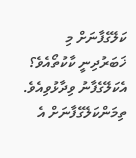ކަލޭގެފާނަށް މި ޚަބަރުދިނީ ކާކުތޯއެވެ؟ އެކަލޭގެފާނު ވިދާޅުވިއެވެ. ތިމަންކަލޭގެފާނަށް އެ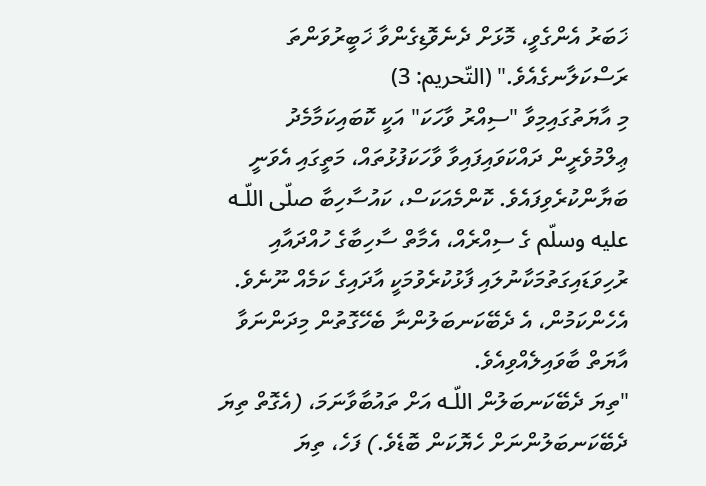ޚަބަރު އެންގެވީ، މޮޅަށް ދެނެވޮޑިގެންވާ ޚަބީރުވަންތަ ރަސްކަލާނގެއެވެ." (التّحريم: 3)
މި އާޔަތުގައިމިވާ "ސިއްރު ވާހަކަ" އަކީ ކޮބައިކަމާމެދު ޢިލްމުވެރީން ދައްކަވައިފައިވާ ވާހަކަފުޅުތައް، މަތީގައި އެވަނީ ބަޔާންކުރެވިފައެވެ. ކޮންމެއަކަސް، ކައުސާހިބާ صلّى اللّـه عليه وسلّم ގެ ސިއްރެއް، އެމާތް ސާހިބާގެ ހުއްދައާއި ރުހިވަޑައިގަތުމަކާނުލައި ފާޅުކުރެވުމަކީ އާދައިގެ ކަމެއް ނޫނެވެ. އެހެންކަމުން، އެ ދެބޭކަނބަލުންނާ ބެހޭގޮތުން މިދަންނަވާ އާޔަތް ބާވައިލެއްވިއެވެ.
"ތިޔަ ދެބޭކަނބަލުން اللّـه އަށް ތައުބާވާނަމަ، (އެގޮތް ތިޔަ ދެބޭކަނބަލުންނަށް ހެޔޮކަން ބޮޑެވެ.) ފަހެ، ތިޔަ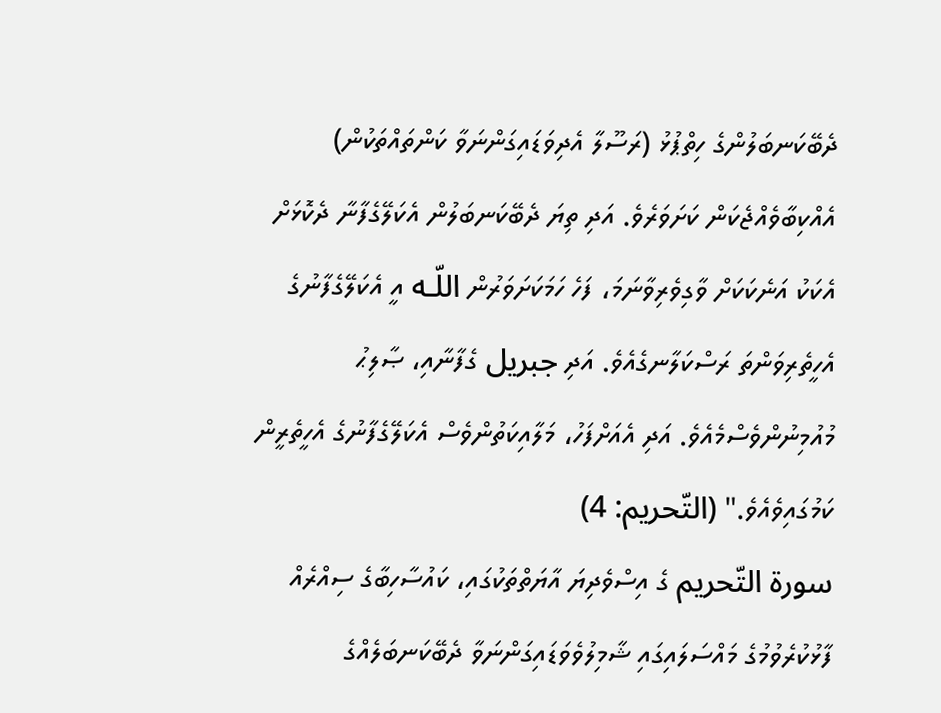ދެބޭކަނބަލުންގެ ހިތްޕުޅު (ރަސޫލާ އެދިވަޑައިގަންނަވާ ކަންތައްތަކުން) އެއްކިބާވެއްޖެކަން ކަށަވަރެވެ. އަދި ތިޔަ ދެބޭކަނބަލުން އެކަލޭގެފާނާ ދެކޮޅަށް އެކަކު އަނެކަކަށް ވާގިވެރިވާނަމަ، ފަހެ ހަމަކަށަވަރުން اللّـه އީ އެކަލޭގެފާނުގެ އެހީތެރިވަންތަ ރަސްކަލާނގެއެވެ. އަދި جبريل ގެފާނާއި، ޞާލިޙު މުއުމިނުންވެސްމެއެވެ. އަދި އެއަށްފަހު، މަލާއިކަތުންވެސް އެކަލޭގެފާނުގެ އެހީތެރީން ކަމުގައިވެއެވެ." (التّحريم: 4)
سورة التّحريم ގެ އިސްވެދިޔަ އާޔަތްތަކުގައި، ކައުސާހިބާގެ ސިއްރެއް ފާޅުކުރެވުމުގެ މައްސަލައިގައި ޝާމިލުވެވަޑައިގަންނަވާ ދެބޭކަނބަލެއްގެ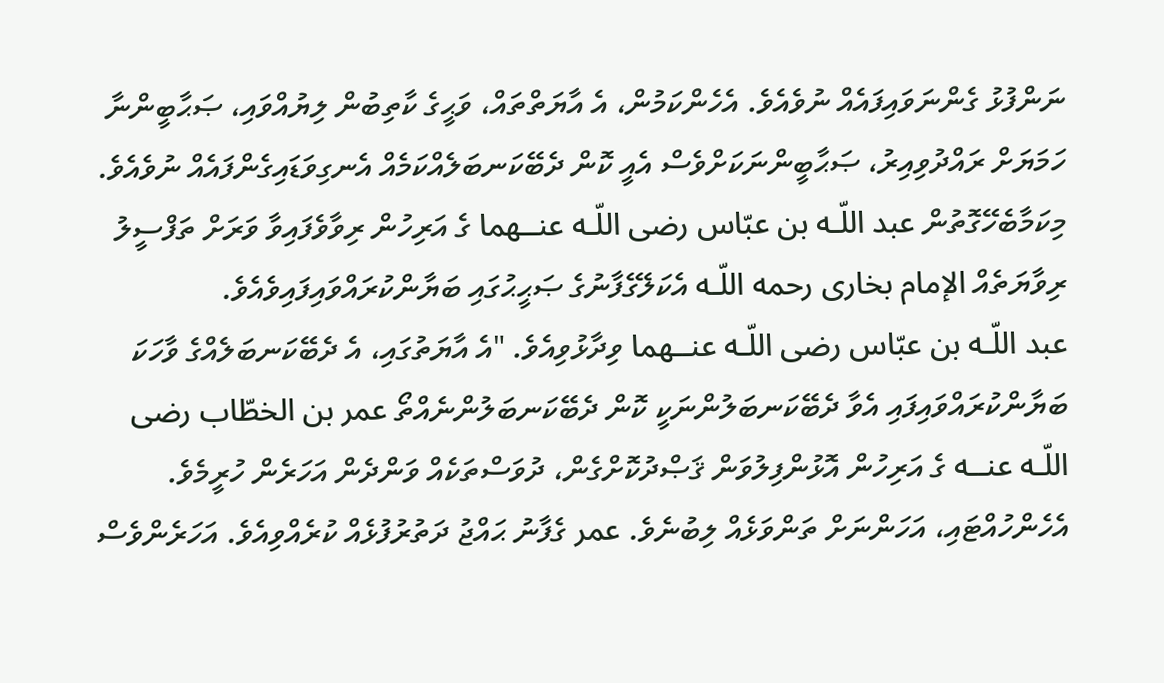ނަންފުޅު ގެންނަވައިފައެއް ނުވެއެވެ. އެހެންކަމުން، އެ އާޔަތްތައް، ވަޙީގެ ކާތިބުން ލިޔުއްވައި، ޞަޙާބީންނާ ހަމަޔަށް ރައްދުވިއިރު، ޞަޙާބީންނަކަށްވެސް އެއީ ކޮން ދެބޭކަނބަލެއްކަމެއް އެނގިވަޑައިގެންފައެއް ނުވެއެވެ. މިކަމާބެހޭގޮތުން عبد اللّـه بن عبّاس رضى اللّـه عنــهما ގެ އަރިހުން ރިވާވެފައިވާ ވަރަށް ތަފްސީލު ރިވާޔަތެއް الإمام بخارى رحمه اللّـه އެކަލޭގެފާނުގެ ޞަޙީޙުގައި ބަޔާންކުރައްވައިފައިވެއެވެ.
عبد اللّـه بن عبّاس رضى اللّـه عنــهما ވިދާޅުވިއެވެ. "އެ އާޔަތުގައި، އެ ދެބޭކަނބަލެއްގެ ވާހަކަ ބަޔާންކުރައްވައިފައި އެވާ ދެބޭކަނބަލުންނަކީ ކޮން ދެބޭކަނބަލުންނެއްތޯ عمر بن الخطّاب رضى اللّـه عنــه ގެ އަރިހުން އޮޅުންފިލުވަން ޤަޞްދުކޮށްގެން، ދުވަސްތަކެއް ވަންދެން އަހަރެން ހުރީމެވެ. އެހެންހުއްޓައި، އަހަންނަށް ތަންވަޅެއް ލިބުނެވެ. عمر ގެފާނު ޙައްޖު ދަތުރުފުޅެއް ކުރެއްވިއެވެ. އަހަރެންވެސް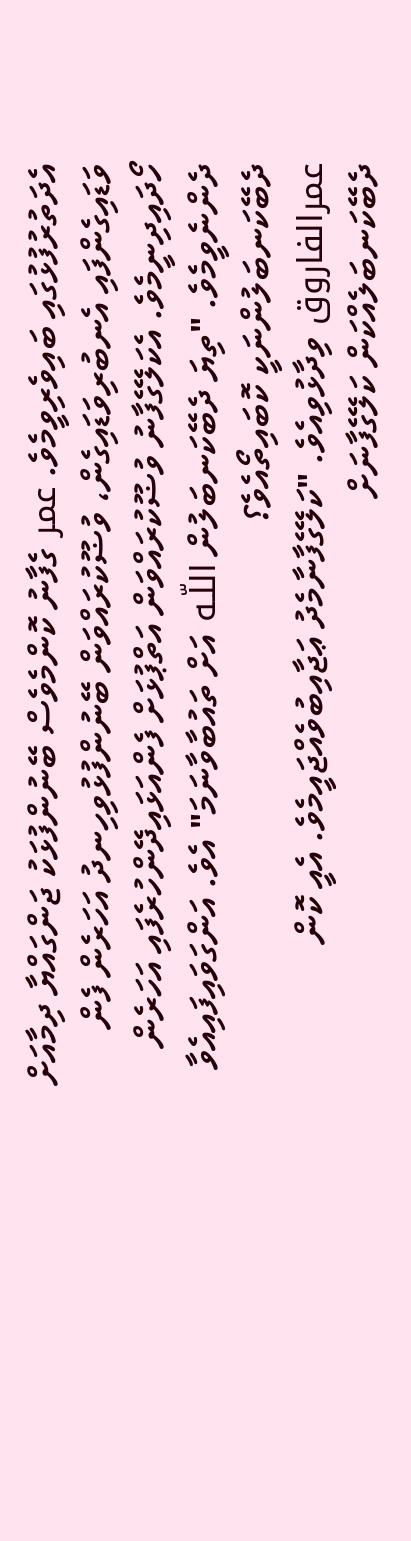އެދަތުރުފުޅުގައި ބައިވެރިވީމެވެ. عمر ގެފާނު ކޮންމެވެސް ބޭނުންފުޅަކު ޖަންގައްޔާ ދިމާއަށް ވަޑައިގެންފައި އެނބުރިވަޑައިގެން، ވުޟޫކުރައްވަން ބޭނުންފުޅުވިހިނދު އަހަރެން ފެން ހޯދައިދިނީމެވެ. އެކަލޭގެފާނު ވުޟޫކުރައްވަން އަތްޕުޅަށް ފެންއަޅައިދޭންހުރެފައި އަހަރެން ދެންނެވީމެވެ. "ތިޔަ ދެބޭކަނބަލުން اللّـه އަށް ތައުބާވާނަމަ" އެވެ. އަންގަވައިފައިއެވާ ދެބޭކަނބަލުންނަކީ ކޮބައިތޯއެވެ؟
عمرالفاروق ވިދާޅުވިއެވެ. "ކަލޭގެފާނާމެދު ޢަޖާއިބުވެއްޖައީމެވެ. އެއީ ކޮން ދެބޭކަނބަލެއްކަން ކަލޭގެފާނަށް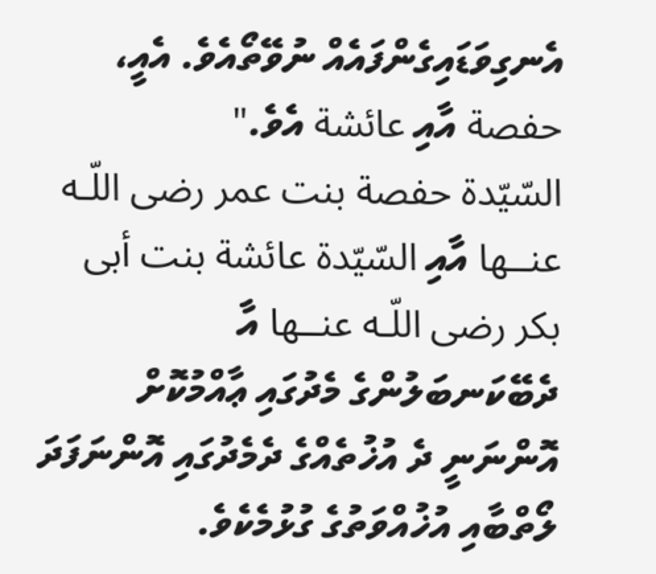އެނގިވަޑައިގެންފައެއް ނުވޭތޯއެވެ. އެއީ، حفصة އާއި عائشة އެވެ."
السّيّدة حفصة بنت عمر رضى اللّـه عنــها އާއި السّيّدة عائشة بنت أبى بكر رضى اللّـه عنــها އާ ދެބޭކަނބަލުންގެ މެދުގައި ޢާއްމުކޮށް އޮންނަނީ ދެ އުޚުތެއްގެ ދެމެދުގައި އޮންނަފަދަ ލޯތްބާއި އުޚުއްވަތުގެ ގުޅުމެކެވެ.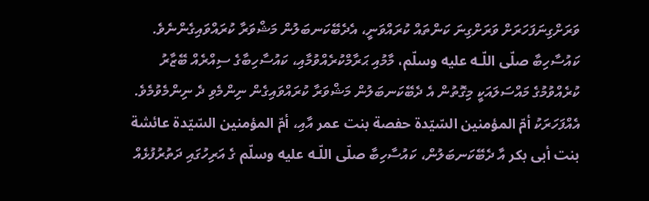ވަރަށްގިނަފަހަރަށް ވަރަށްގިނަ ކަންތައް ކުރައްވަނީ، އެދެބޭކަނބަލުން މަޝްވަރާ ކުރައްވައިގެންނެވެ. ކައުސާހިބާ صلّى اللّـه عليه وسلّم، މާމުއި ޙަރާމްކުރެއްވުމާއި، ކައުސާހިބާގެ ސިއްރެއް ބޭޒާރު ކުރެއްވުމުގެ މައްސަލައަކީ މިގޮތުން އެ ދެބޭކަނބަލުން މަޝްވަރާ ކުރައްވައިގެން ނިންމެވި ދެ ނިންމެވުމެވެ.
އެއްފަހަރަކު أمّ المؤمنين السّيّدة حفصة بنت عمر އާއި، أمّ المؤمنين السّيّدة عائشة بنت أبى بكر އާ ދެބޭކަނބަލުން، ކައުސާހިބާ صلّى اللّـه عليه وسلّم ގެ އަރިހުގައި ދަތުރުފުޅެއް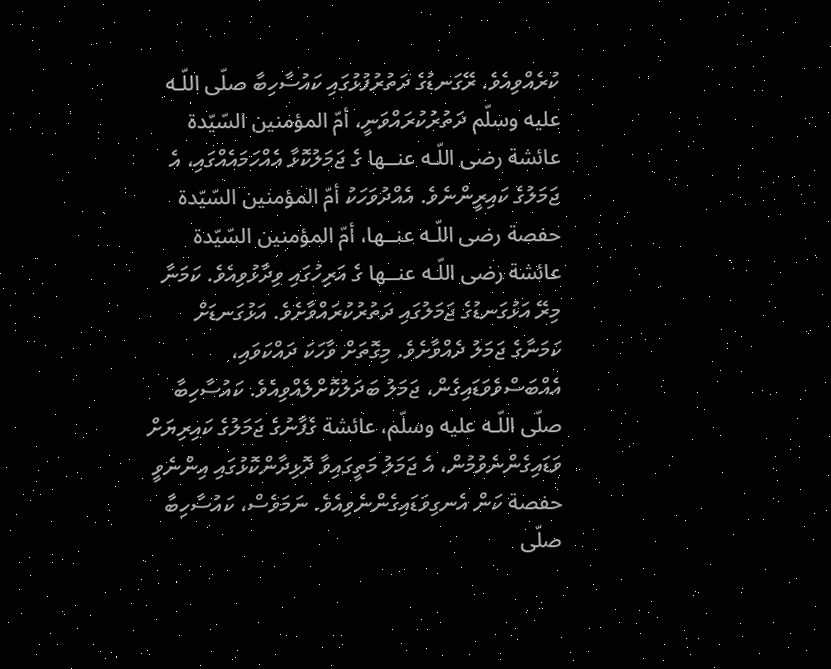ކުރެއްވިއެވެ. ރޭގަނޑުގެ ދަތުރުފުޅުގައި ކައުސާހިބާ صلّى اللّـه عليه وسلّم ދަތުރުކުރައްވަނީ، أمّ المؤمنين السّيّدة عائشة رضى اللّـه عنــها ގެ ޖަމަލުކޮޅާ އެއްހަމައެއްގައި، އެ ޖަމަލުގެ ކައިރީންނެވެ. އެއްދުވަހަކު أمّ المؤمنين السّيّدة حفصة رضى اللّـه عنــها، أمّ المؤمنين السّيّدة عائشة رضى اللّـه عنــها ގެ އަރިހުގައި ވިދާޅުވިއެވެ. ކަމަނާ މިރޭ އަޅުގަނޑުގެ ޖަމަލުގައި ދަތުރުކުރައްވާށެވެ. އަޅުގަނޑަށް ކަމަނާގެ ޖަމަލު ދެއްވާށެވެ. މިގޮތަށް ވާހަކަ ދައްކަވައި، އެއްބަސްވެވަޑައިގެން، ޖަމަލު ބަދަލުކޮށްލެއްވިއެވެ. ކައުސާހިބާ صلّى اللّـه عليه وسلّم، عائشة ގެފާނުގެ ޖަމަލުގެ ކައިރިޔަށް ވަޑައިގެންނެވުމުން، އެ ޖަމަލު މަތީގައިވާ ދޮޅިދާންކޮޅުގައި އިންނެވީ حفصة ކަން އެނގިވަޑައިގެންނެވިއެވެ. ނަމަވެސް، ކައުސާހިބާ صلّى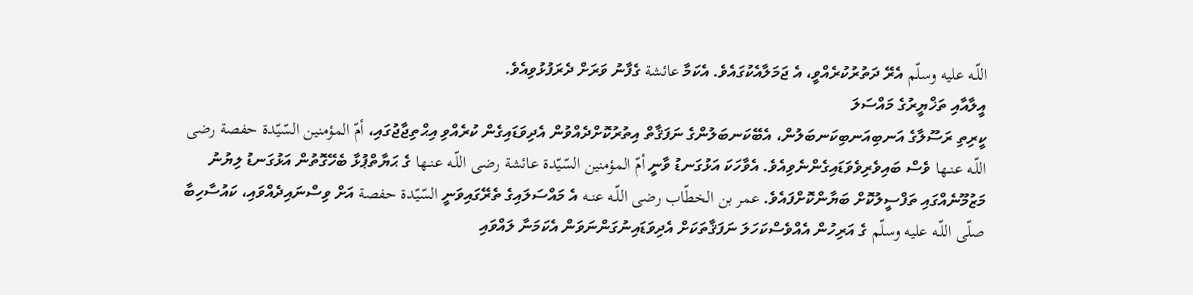اللّـه عليه وسلّم އެރޭ ދަތުރުކުރެއްވީ، އެ ޖަމަލާއެކުގައެވެ. އެކަމާ عائشة ގެފާނު ވަރަށް ދެރަފުޅުވިއެވެ.
އީލާއާއި ތަޚްޔީރުގެ މައްސަލަ
ކީރިތި ރަސޫލާގެ އަނބިއަނބިކަނބަލުން، އެބޭކަނބަލުންގެ ނަފަޤާތް އިތުރުކޮށްދެއްވުން އެދިވަޑައިގެން ކުރެއްވި އިޙްތިޖާޖުގައި، أمّ المؤمنين السّيّدة حفصة رضى اللّـه عنــها ވެސް ބައިވެރިވެވަޑައިގެންނެވިއެވެ. އެވާހަކަ އަޅުގަނޑު ވާނީ أمّ المؤمنين السّيّدة عائشة رضى اللّـه عنــها ގެ ޙަޔާތްޕުޅާ ބެހޭގޮތުން އަޅުގަނޑު ލިޔުނު މަޒުމޫނެއްގައި ތަފްސީލުކޮށް ބަޔާންކޮށްފައެވެ. عمر بن الخطّاب رضى اللّـه عنــه އެ މައްސަލައިގެ ތެރޭގައިވަނީ السّيّدة حفصة އަށް ވިސްނައިދެއްވައި، ކައުސާހިބާ صلّى اللّـه عليه وسلّم ގެ އަރިހުން އެއްވެސްކަހަލަ ނަފަޤާތަކަށް އެދިވަޑައިނުގަންނަވަން އެކަމަނާ ލައްވައި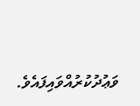ވަޢުދުކުރުއްވައިފައެވެ.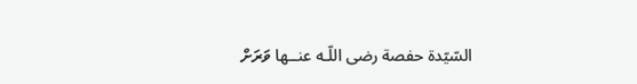السّيّدة حفصة رضى اللّـه عنــها ވަރަށް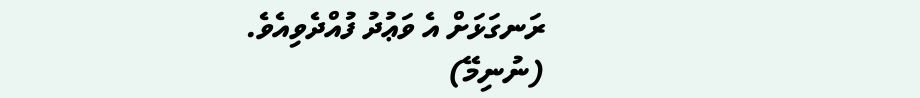ރަނގަޅަށް އެ ވަޢުދު ފުއްދެވިއެވެ.
(ނުނިމޭ)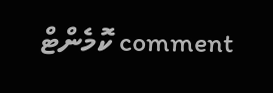comment ކޮމެންޓް